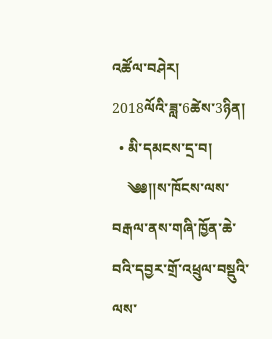འཚོལ་བཤེར།
2018ལོའི་ཟླ་6ཚེས་3ཉིན།
  • མི་དམངས་དྲ་བ།
    ༄༅།།ས་ཁོངས་ལས་བརྒལ་ནས་གཞི་ཁྱོན་ཆེ་བའི་དབྱར་གྲོ་འཕྲུལ་བསྡུའི་ལས་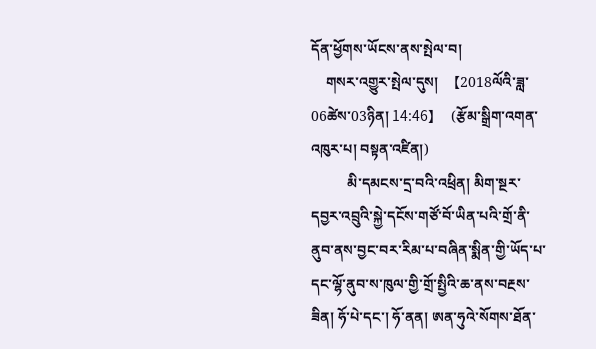དོན་ཕྱོགས་ཡོངས་ནས་སྤེལ་བ།
    གསར་འགྱུར་སྤེལ་དུས།  【2018ལོའི་ཟླ་ 06ཚེས་03ཉིན། 14:46】   (རྩོམ་སྒྲིག་འགན་འཁུར་པ། བསྟན་འཛིན།)
          མི་དམངས་དྲ་བའི་འཕྲིན། མིག་སྔར་དབྱར་འབྲུའི་སྐྱེ་དངོས་གཙོ་བོ་ཡིན་པའི་གྲོ་ནི་ནུབ་ནས་བྱང་བར་རིམ་པ་བཞིན་སྨིན་གྱི་ཡོད་པ་དང་ལྷོ་ནུབ་ས་ཁུལ་གྱི་གྲོ་སྤྱིའི་ཆ་ནས་བརྔས་ཟིན། ཧོ་པེ་དང་། ཧོ་ནན། ཨན་ཧུའེ་སོགས་ཐོན་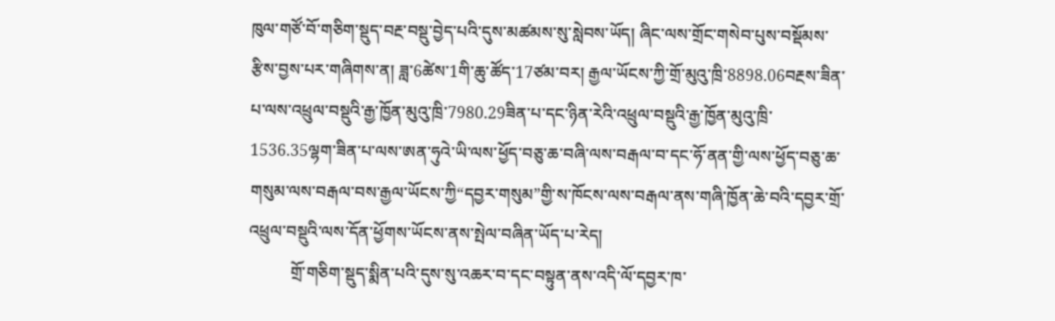ཁུལ་གཙོ་བོ་གཅིག་སྡུད་བརྔ་བསྡུ་བྱེད་པའི་དུས་མཚམས་སུ་སླེབས་ཡོད། ཞིང་ལས་གྲོང་གསེབ་པུས་བསྡོམས་རྩིས་བྱས་པར་གཞིགས་ན། ཟླ་6ཚེས་1གི་ཆུ་ཚོད་17ཙམ་བར། རྒྱལ་ཡོངས་ཀྱི་གྲོ་མུའུ་ཁྲི་8898.06བརྔས་ཟིན་པ་ལས་འཕྲུལ་བསྡུའི་རྒྱ་ཁྱོན་མུའུ་ཁྲི་7980.29ཟིན་པ་དང་ཉིན་རེའི་འཕྲུལ་བསྡུའི་རྒྱ་ཁྱོན་མུའུ་ཁྲི་1536.35ལྷག་ཟིན་པ་ལས་ཨན་ཧུའེ་ཡི་ལས་ཕྱོད་བཅུ་ཆ་བཞི་ལས་བརྒལ་བ་དང་ཧོ་ནན་གྱི་ལས་ཕྱོད་བཅུ་ཆ་གསུམ་ལས་བརྒལ་བས་རྒྱལ་ཡོངས་ཀྱི“དབྱར་གསུམ”གྱི་ས་ཁོངས་ལས་བརྒལ་ནས་གཞི་ཁྱོན་ཆེ་བའི་དབྱར་གྲོ་འཕྲུལ་བསྡུའི་ལས་དོན་ཕྱོགས་ཡོངས་ནས་སྤེལ་བཞིན་ཡོད་པ་རེད།
          གྲོ་གཅིག་སྡུད་སྨིན་པའི་དུས་སུ་འཆར་བ་དང་བསྟུན་ནས་འདི་ལོ་དབྱར་ཁ་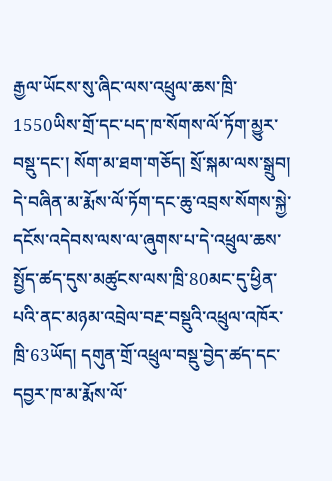རྒྱལ་ཡོངས་སུ་ཞིང་ལས་འཕྲུལ་ཆས་ཁྲི་1550ཡིས་གྲོ་དང་པད་ཁ་སོགས་ལོ་ཏོག་མྱུར་བསྡུ་དང་། སོག་མ་ཐག་གཅོད། སྲོ་སྐམ་ལས་སྒྲུབ། དེ་བཞིན་མ་རྨོས་ལོ་ཏོག་དང་ཆུ་འབྲས་སོགས་སྐྱེ་དངོས་འདེབས་ལས་ལ་ཞུགས་པ་དེ་འཕྲུལ་ཆས་སྤྱོད་ཚད་དུས་མཚུངས་ལས་ཁྲི་80མང་དུ་ཕྱིན་པའི་ནང་མཉམ་འབྲེལ་བརྔ་བསྡུའི་འཕྲུལ་འཁོར་ཁྲི་63ཡོད། དགུན་གྲོ་འཕྲུལ་བསྡུ་བྱེད་ཚད་དང་དབྱར་ཁ་མ་རྨོས་ལོ་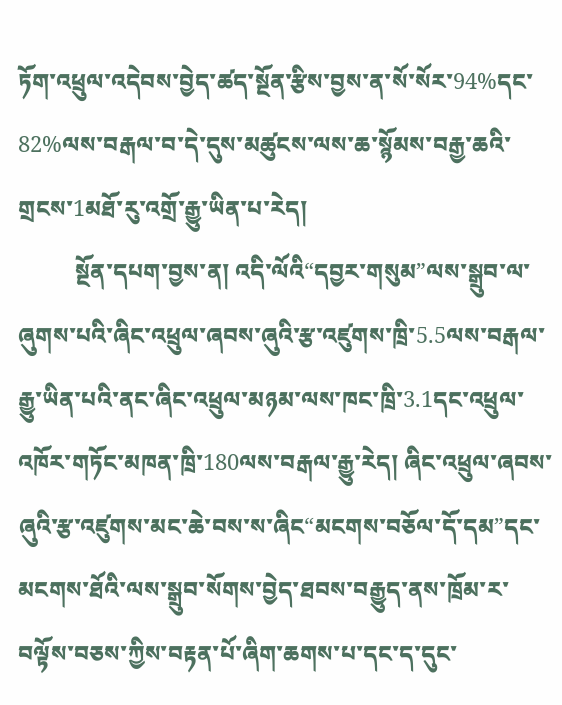ཏོག་འཕྲུལ་འདེབས་བྱེད་ཚད་སྔོན་རྩིས་བྱས་ན་སོ་སོར་94%དང་82%ལས་བརྒལ་བ་དེ་དུས་མཚུངས་ལས་ཆ་སྙོམས་བརྒྱ་ཆའི་གྲངས་1མཐོ་རུ་འགྲོ་རྒྱུ་ཡིན་པ་རེད།
          སྔོན་དཔག་བྱས་ན། འདི་ལོའི“དབྱར་གསུམ”ལས་སྒྲུབ་ལ་ཞུགས་པའི་ཞིང་འཕྲུལ་ཞབས་ཞུའི་རྩ་འཛུགས་ཁྲི་5.5ལས་བརྒལ་རྒྱུ་ཡིན་པའི་ནང་ཞིང་འཕྲུལ་མཉམ་ལས་ཁང་ཁྲི་3.1དང་འཕྲུལ་འཁོར་གཏོང་མཁན་ཁྲི་180ལས་བརྒལ་རྒྱུ་རེད། ཞིང་འཕྲུལ་ཞབས་ཞུའི་རྩ་འཛུགས་མང་ཆེ་བས་ས་ཞིང“མངགས་བཅོལ་དོ་དམ”དང་མངགས་ཐོའི་ལས་སྒྲུབ་སོགས་བྱེད་ཐབས་བརྒྱུད་ནས་ཁྲོམ་ར་བལྟོས་བཅས་ཀྱིས་བརྟན་པོ་ཞིག་ཆགས་པ་དང་ད་དུང་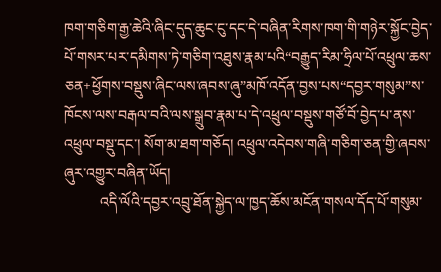ཁག་གཅིག་རྒྱ་ཆེའི་ཞིང་དུད་ཆུང་ངུ་དང་དེ་བཞིན་རིགས་ཁག་གི་གཉེར་སྐྱོང་བྱེད་པོ་གསར་པར་དམིགས་ཏེ་གཅིག་འཐུས་རྣམ་པའི“བརྒྱུད་རིམ་ཧྲིལ་པོ་འཕྲུལ་ཆས་ཅན+ཕྱོགས་བསྡུས་ཞིང་ལས་ཞབས་ཞུ”མཁོ་འདོན་བྱས་པས“དབྱར་གསུམ”ས་ཁོངས་ལས་བརྒལ་བའི་ལས་སྒྲུབ་རྣམ་པ་དེ་འཕྲུལ་བསྡུས་གཙོ་བོ་བྱེད་པ་ནས་འཕྲུལ་བསྡུ་དང་། སོག་མ་ཐག་གཅོད། འཕྲུལ་འདེབས་གཞི་གཅིག་ཅན་གྱི་ཞབས་ཞུར་འགྱུར་བཞིན་ཡོད།
          འདི་ལོའི་དབྱར་འབྲུ་ཐོན་སྐྱེད་ལ་ཁྱད་ཆོས་མངོན་གསལ་དོད་པོ་གསུམ་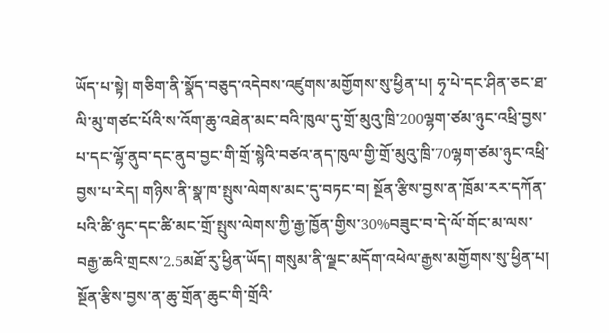ཡོད་པ་སྟེ། གཅིག་ནི་སྣོད་བཅུད་འདེབས་འཛུགས་མགྱོགས་སུ་ཕྱིན་པ། ཧྭ་པེ་དང་ཤིན་ཅང་ཐ་ལི་མུ་གཙང་པོའི་ས་འོག་ཆུ་འཐེན་མང་བའི་ཁུལ་དུ་གྲོ་མུའུ་ཁྲི་200ལྷག་ཙམ་ཉུང་འཕྲི་བྱས་པ་དང་ལྷོ་ནུབ་དང་ནུབ་བྱང་གི་གྲོ་སྙེའི་བཙའ་ནད་ཁུལ་གྱི་གྲོ་མུའུ་ཁྲི་70ལྷག་ཙམ་ཉུང་འཕྲི་བྱས་པ་རེད། གཉིས་ནི་སྣ་ཁ་སྤུས་ལེགས་མང་དུ་བཏང་བ། སྔོན་རྩིས་བྱས་ན་ཁྲོམ་རར་དཀོན་པའི་ཚི་ཉུང་དང་ཚི་མང་གྲོ་སྤུས་ལེགས་ཀྱི་རྒྱ་ཁྱོན་གྱིས་30%བཟུང་བ་དེ་ལོ་གོང་མ་ལས་བརྒྱ་ཆའི་གྲངས་2.5མཐོ་རུ་ཕྱིན་ཡོད། གསུམ་ནི་ལྗང་མདོག་འཕེལ་རྒྱས་མགྱོགས་སུ་ཕྱིན་པ། སྔོན་རྩིས་བྱས་ན་ཆུ་གྲོན་ཆུང་གི་གྲོའི་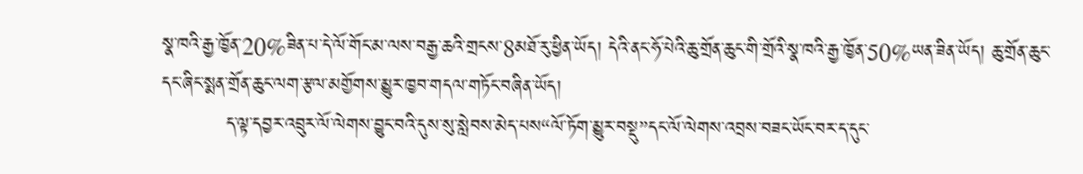སྣ་ཁའི་རྒྱ་ཁྱོན་20%ཟིན་པ་དེ་ལོ་གོང་མ་ལས་བརྒྱ་ཆའི་གྲངས་8མཐོ་རུ་ཕྱིན་ཡོད། དེའི་ནང་ཧོ་པེའི་ཆུ་གྲོན་ཆུང་གི་གྲོའི་སྣ་ཁའི་རྒྱ་ཁྱོན་50%ཡན་ཟིན་ཡོད། ཆུ་གྲོན་ཆུང་དང་ཞིང་སྨན་གྲོན་ཆུང་ལག་རྩལ་མགྱོགས་མྱུར་ཁྱབ་གདལ་གཏོང་བཞིན་ཡོད།
          ད་ལྟ་དབྱར་འབྲུར་ལོ་ལེགས་བྱུང་བའི་དུས་སུ་སླེབས་མེད་པས“ལོ་ཏོག་མྱུར་བསྡུ”དང་ལོ་ལེགས་འབྲས་བཟང་ཡོང་བར་ད་དུང་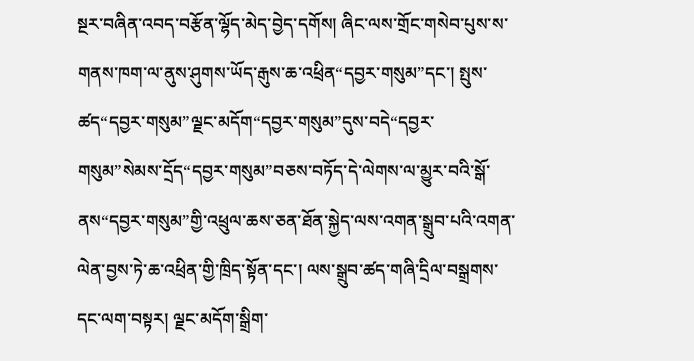སྔར་བཞིན་འབད་བརྩོན་ལྷོད་མེད་བྱེད་དགོས། ཞིང་ལས་གྲོང་གསེབ་པུས་ས་གནས་ཁག་ལ་ནུས་ཤུགས་ཡོད་རྒུས་ཆ་འཕྲིན“དབྱར་གསུམ”དང་། སྤུས་ཚད“དབྱར་གསུམ”ལྗང་མདོག“དབྱར་གསུམ”དུས་བདེ“དབྱར་གསུམ”སེམས་དྲོད“དབྱར་གསུམ”བཅས་བཏོད་དེ་ལེགས་ལ་མྱུར་བའི་སྒོ་ནས“དབྱར་གསུམ”གྱི་འཕྲུལ་ཆས་ཅན་ཐོན་སྐྱེད་ལས་འགན་སྒྲུབ་པའི་འགན་ལེན་བྱས་ཏེ་ཆ་འཕྲིན་གྱི་ཁྲིད་སྟོན་དང་། ལས་སྒྲུབ་ཚད་གཞི་དྲིལ་བསྒྲགས་དང་ལག་བསྟར། ལྗང་མདོག་སྒྲིག་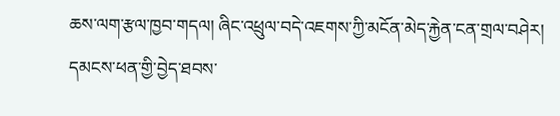ཆས་ལག་རྩལ་ཁྱབ་གདལ། ཞིང་འཕྲུལ་བདེ་འཇགས་ཀྱི་མངོན་མེད་རྐྱེན་ངན་གྲལ་བཤེར། དམངས་ཕན་གྱི་བྱེད་ཐབས་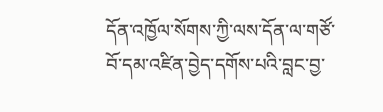དོན་འཁྱོལ་སོགས་ཀྱི་ལས་དོན་ལ་གཙོ་བོ་དམ་འཛིན་བྱེད་དགོས་པའི་བླང་བྱ་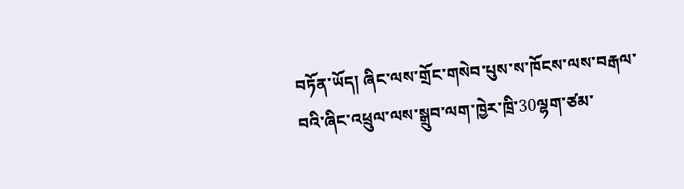བཏོན་ཡོད། ཞིང་ལས་གྲོང་གསེབ་པུས་ས་ཁོངས་ལས་བརྒལ་བའི་ཞིང་འཕྲུལ་ལས་སྒྲུབ་ལག་ཁྱེར་ཁྲི་30ལྷག་ཙམ་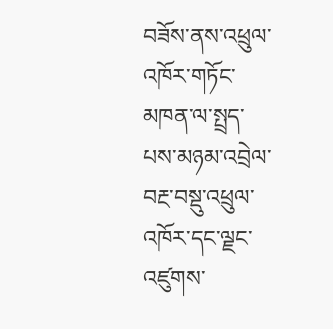བཟོས་ནས་འཕྲུལ་འཁོར་གཏོང་མཁན་ལ་སྤྲད་པས་མཉམ་འབྲེལ་བརྔ་བསྡུ་འཕྲུལ་འཁོར་དང་ལྗང་འཛུགས་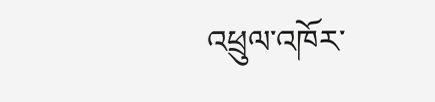འཕྲུལ་འཁོར་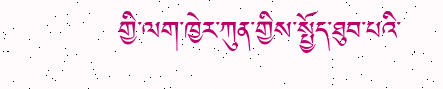གྱི་ལག་ཁྱེར་ཀུན་གྱིས་སྤྱོད་ཐུབ་པའི་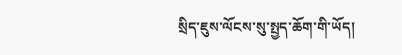སྲིད་ཇུས་ལོངས་སུ་སྤྱད་ཆོག་གི་ཡོད།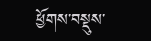ཕྱོགས་བསྡུས་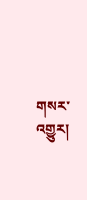གསར་འགྱུར།